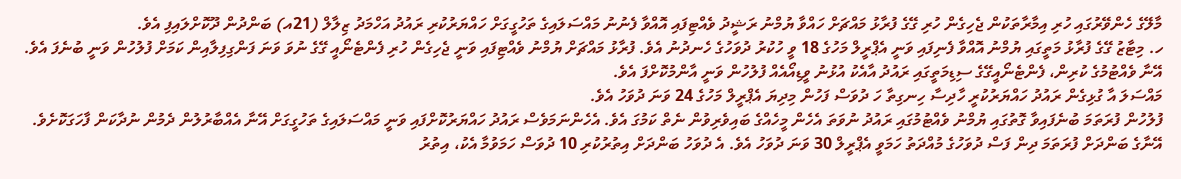މާލޭގެ ހެންވޭރުގައި ހުރި އިމާރާތަކުން ޖެހިގެން ހުރި ގޭގެ ފުރާޅު މައްޗަށް ހައްވާ ޔުމްނު ރަޝީދު ވެއްޓިފައި އޮއްވާ ފެނުނު މައްސަލައިގެ ތަހުގީގަށް ހައްޔަރުކުރި ރައުދު އަހްމަދު ޒިލާލް (21އ) ބަންދުން ދޫކޮށްލައިފި އެވެ.
ހ. މިޓާޒު ގޭގެ ފުރާޅު މަތީގައި ޔުމްނު އޮއްވާ ފެނިފައި ވަނީ އެޕްރީލް މަހުގެ 18 ވީ ހުކުރު ދުވަހުގެ ހެނދުނު އެވެ. ފުރާޅު މައްޗަށް ޔުމްނު ވެއްޓިފައި ވަނީ ޖެހިގެން ހުރި ފެންޓެނޯއީ ގޭގެ ނުވަ ވަނަ ފަންގިފިލާއިން ކަމަށް ފުލުހުން ވަނީ ބުނެފަ އެވެ. އޭނާ ވެއްޓުމުގެ ކުރިން، ފެންޓެނޯއީގޭގެ ސިޑިމަތީގައި ރައުދު އާއެކު އުޅުނު ވީޑިއޯއެއް ފުލުހުން ވަނީ އާންމުކޮށްފަ އެވެ.
މައްސަލަ އާ ގުޅިގެން ރައުދު ހައްޔަރުކުރީ ހާދިސާ ހިނގިތާ ހަ ދުވަސް ފަހުން މިދިޔަ އެޕްރީލް މަހުގެ 24 ވަނަ ދުވަހު އެވެ.
ފުލުހުން ފުރަތަމަ ބުނެފައިވާ ގޮތުގައި ޔުމްނު ވެއްޓުމުގައި ރައުދު ނުވަތަ އެހެން މީހެއްގެ ބައިވެރިވުން ނެތް ކަމުގަ އެވެ. އެހެންނަމަވެސް ރައުދު ހައްޔަރުކޮށްފައި ވަނީ މައްސަލައިގެ ތަހުގީގަށް އޭނާ އެއްބާރުލުން ދެމުން ނުދާކަން ފާހަގަކޮށެވެ.
އޭނާގެ ބަންދަށް ފުރަތަމަ ދިން ފަސް ދުވަހުގެ މުއްދަތު ހަމަވީ އެޕްރީލް 30 ވަނަ ދުވަހު އެވެ. އެ ދުވަހު ބަންދަށް އިތުރުކުރި 10 ދުވަސް ހަމަވުމާ އެކު، އިތުރު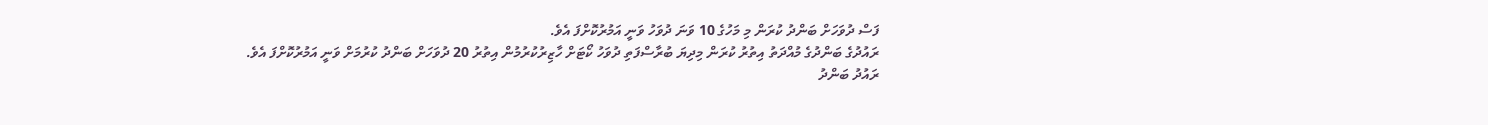ފަސް ދުވަހަށް ބަންދު ކުރަން މި މަހުގެ 10 ވަނަ ދުވަހު ވަނީ އަމުރުކޮށްފަ އެވެ.
ރައުދުގެ ބަންދުގެ މުއްދަތު އިތުރު ކުރަން މިދިޔަ ބުރާސްފަތި ދުވަހު ކޯޓަށް ހާޒިރުކުރުމުން އިތުރު 20 ދުވަހަށް ބަންދު ކުރުމަށް ވަނީ އަމުރުކޮށްފަ އެވެ.
ރައުދު ބަންދު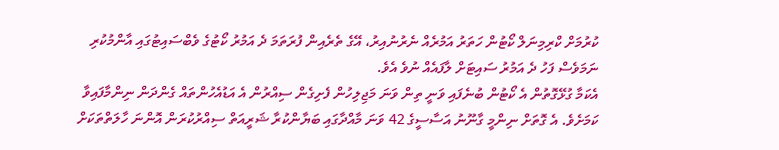ކުރުމަށް ކްރިމިނަލް ކޯޓުން ހަތަރު އަމުރެއް ނެރުނުއިރު، އޭގެ ތެރެއިން ފުރަތަމަ ދެ އަމުރު ކޯޓުގެ ވެބްސައިޓުގައި އާންމުކުރި ނަމަވެސް ފަހު ދެ އަމުރު ސައިޓަށް ލާފައެއް ނުވެ އެވެ.
އެކަމާ ގުޅޭގޮތުން އެ ކޯޓުން ބުނެފައި ވަނީ ތިން ވަނަ މަޖިލިހުން ފެށިގެން ސިއްރުން އެ އަޑުއެހުންތައް ގެންދަން ނިންމާފައިވާ ކަމަށެވެ. އެ ގޮތަށް ނިންމީ ގާނޫނު އަސާސީގެ 42 ވަނަ މާއްދާގައި ބަޔާންކުރާ ޝަރީއަތް ސިއްރުކުރަން އޮންނަ ހާލަތްތަކަށް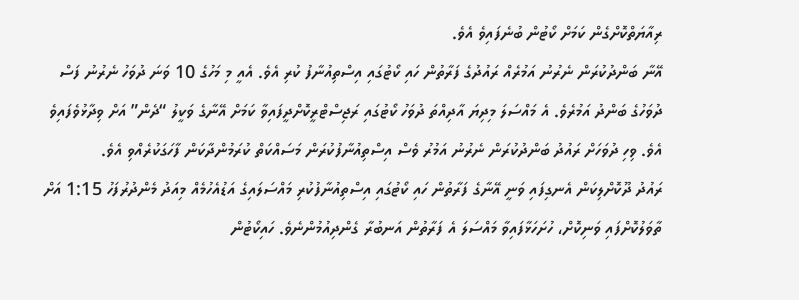ރިއާޔަތްކޮށްގެން ކަމަށް ކޯޓުން ބުނެފައިވެ އެވެ.
އޭނާ ބަންދުކުރަން ނެރުނު އަމުރެއް ރައުދުގެ ފަރާތުން ހައި ކޯޓުގައި އިސްތިއުނާފު ކުރި އެވެ. އެއީ މި މަހުގެ 10 ވަނަ ދުވަހު ނެރުނު ފަސް ދުވަހުގެ ބަންދު އަމުރެވެ. އެ މައްސަލަ މިދިޔަ އާދިއްތަ ދުވަހު ކޯޓުގައި ރަޖިސްޓްރީކޮށްދީފައިވާ ކަމަށް އޭނާގެ ވަކީލު “ދެން” އަށް ވިދާޅުވެފައިވެ އެވެ. ވިހި ދުވަހަށް ރައުދު ބަންދުކުރަން ނެރުނު އަމުރު ވެސް އިސްތިއުނާފުކުރަން މަސައްކަތް ކުރަމުންދާކަން ފާހަގަކުރެއްވި އެވެ.
ރައުދު ދޫކޮށްލިކަން އެނގިފައި ވަނީ އޭނާގެ ފަރާތުން ހައި ކޯޓުގައި އިސްތިއުނާފުކުރި މައްސަލައިގެ އަޑުއެހުމެއް މިއަދު މެންދުރުފަހު 1:15 އަށް ތާވަލުކޮށްފައި ވަނިކޮށް، ހުށަހަޅާފައިވާ މައްސަލަ އެ ފަރާތުން އަނބުރާ ގެންދިއުމުންނެވެ. ހައިކޯޓުން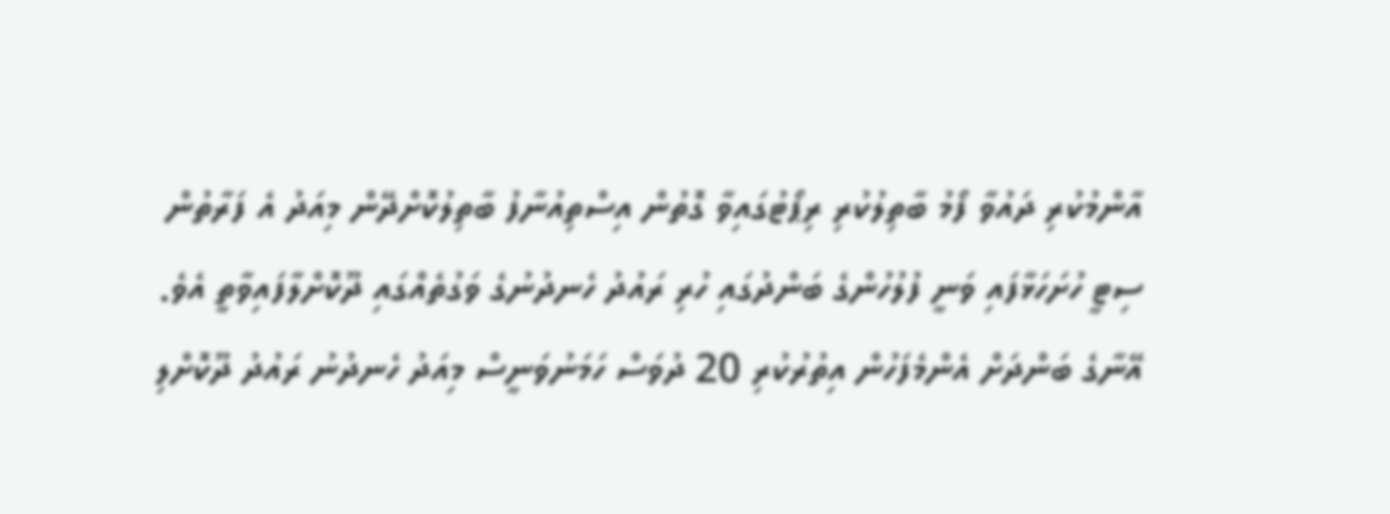އާންމުކުރި ދައުވާ ފޯމު ބާތިލުކުރި ރިޕޯޓުގައިވާ ގޮތުން އިސްތިއުނާފު ބާތިލުކޮށްދޭން މިއަދު އެ ފަރާތުން ސިޓީ ހުށަހަޅާފައި ވަނީ ފުލުހުންގެ ބަންދުގައި ހުރި ރައުދު ހެނދުނުގެ ވަގުތެއްގައި ދޫކޮށްލާފައިވާތީ އެވެ.
އޭނާގެ ބަންދަށް އެންމެފަހުން އިތުރުކުރި 20 ދުވަސް ހަމަނުވަނީސް މިއަދު ހެނދުނު ރައުދު ދޫކޮށްލި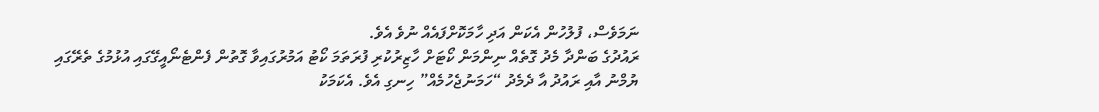ނަމަވެސް، ފުލުހުން އެކަން އަދި ހާމަކޮށްފައެއް ނުވެ އެވެ.
ރައުދުގެ ބަންދާ މެދު ގޮތެއް ނިންމަން ކޯޓަށް ހާޒިރުކުރި ފުރަތަމަ ކޯޓު އަމުރުގައިވާ ގޮތުން ފެންޓެނޯއީގޭގައި އުޅުމުގެ ތެރޭގައި ޔުމްނު އާއި ރައުދު އާ ދެމެދު “ހަމަނުޖެހުމެއް” ހިނގި އެވެ. އެކަމަކު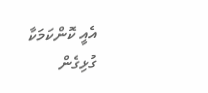އެއީ ކޮންކަމަކާ ގުޅިގެން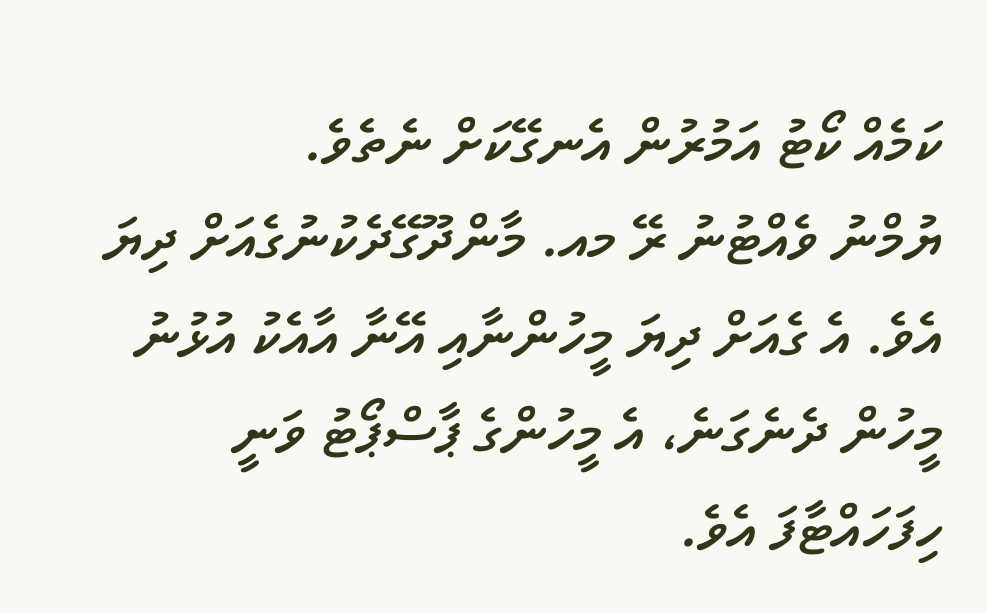ކަމެއް ކޯޓު އަމުރުން އެނގޭކަށް ނެތެވެ.
ޔުމްނު ވެއްޓުނު ރޭ މއ. މާންދޫގޭދެކުނުގެއަށް ދިޔަ އެވެ. އެ ގެއަށް ދިޔަ މީހުންނާއި އޭނާ އާއެކު އުޅުނު މީހުން ދެނެގަނެ، އެ މީހުންގެ ޕާސްޕޯޓު ވަނީ ހިފަހައްޓާފަ އެވެ.